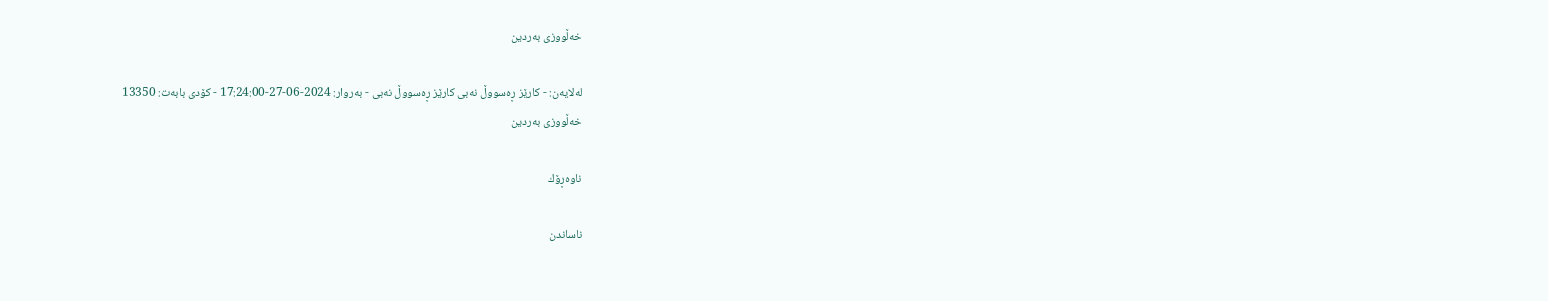خەڵووزی بەردین

له‌لایه‌ن: - کارێز ڕەسووڵ نەبی کارێز ڕەسووڵ نەبی - به‌روار: 2024-06-27-17:24:00 - کۆدی بابەت: 13350
خەڵووزی بەردین

ناوه‌ڕۆك

ناساندن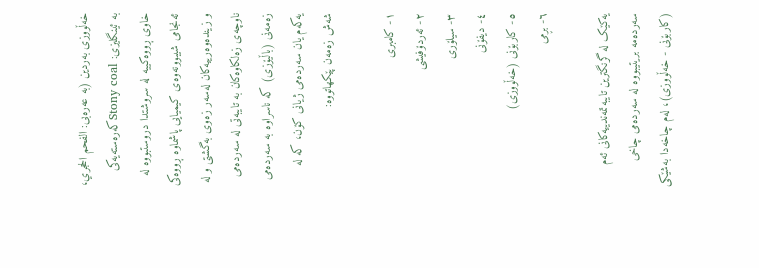خەڵووزی بەردین (بە عەرەبی: الفحم الحجري، بە ئینگلیزی: Stony coalکەرەستەیەکی خاوی ڕووەکییە لە سروشتدا دروستبووە لە ئەنجامی شیبوونەوەی کیمیایی پاشماوە ڕووەکی و زیندەوەرییەکان لەسەر زەوی بەگشتی و لە ناوچەی زەلکاوەکان بە تایبەتی لە سەردەمی زەمەنی (باڵیۆزی) کە ناسراوە بە سەردەمی یەکەم یان سەردەمی ژیانی کۆن، کە لە شەش زەمەن پێکھاتووە:

١- کامبری
٢- ئەردۆفیشی
٣- سیلۆری
٤- دیفۆنی
٥- کاربۆنی (خەڵووزی)
٦- بڕمی

یەکێک لە گرنگترین تایبەتمەندییەکانی ئەم سەردەمە بریتیبووە لە سەردەمی چاخی (کاربۆنی - خەڵووزی)، لەم چاخەدا بەشێکی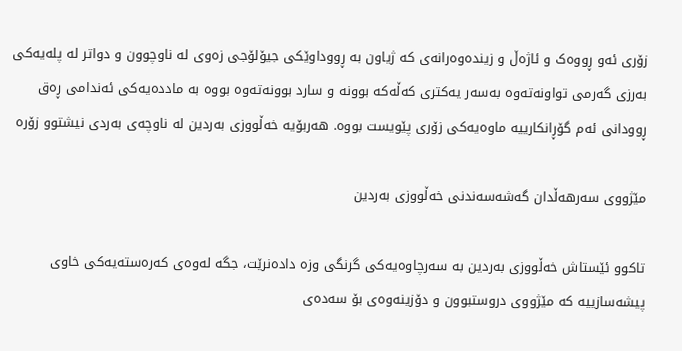زۆری ئەو ڕووەک و ئاژەڵ و زیندەوەرانەی کە ژیاون بە ڕووداوێکی جیۆلۆجی زەوی لە ناوچوون و دواتر لە پلەیەکی بەرزی گەرمی تواونەتەوە بەسەر یەکتری کەڵەکە بوونە و سارد بوونەتەوە بووە بە ماددەیەکی ئەندامی ڕەق ڕوودانی ئەم گۆڕانکارییە ماوەیەکی زۆری پێویست بووە. ھەربۆیە خەڵووزی بەردین لە ناوچەی بەردی نیشتوو زۆرە

مێژووی سەرھەڵدان گەشەسەندنی خەڵووزی بەردین

تاکوو ئێستاش خەڵووزی بەردین بە سەرچاوەیەکی گرنگی وزە دادەنرێت، جگە لەوەی کەرەستەیەکی خاوی پیشەسازییە کە مێژووی دروستبوون و دۆزینەوەی بۆ سەدەی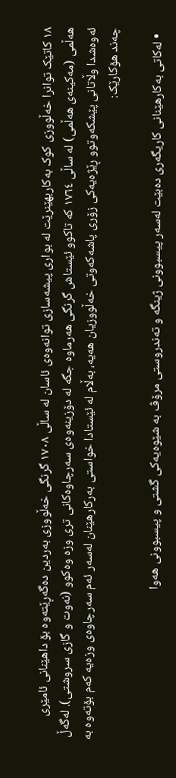١٨ کاتێک توانرا خەڵووزی کوک بەکاربھێنرێت لە بواری پیشەسازی توانەوەی ئاسان لە ساڵی ١٧٠٨ گرنگی خەڵووزی بەردین دەگەڕێتەوە بۆ داھێنانی ئامێری ھەڵمی (مەکینەی ھەڵمی) لە ساڵی ١٧٦٤ کە تاکوو ئێستاش گرنگی ھەرماوە جگە لە دۆزینەوەی سەرچاوەکانی تری وزە وەکوو (نەوت و گازی سروشتی). لەگەڵ ئەوەشدا وڵاتانی پێشکەوتوو ڕێژەیەکی زۆری پاشەکەوتی خەڵووزیان ھەیە، بەڵام لە ئێستادا خواستی بەرکارھێنان لەسەر ئەم سەرچاوەی وزەیە کەم بۆتەوە بە چەند ھۆکارێک:

  • لەکاتی بەکارھێنانی کاریگەری دەبێت لەسەر پیسبوونی ژینگە و تەندروستی مرۆڤ بە شێوەیەکی گشتی و پیسبوونی ھەوا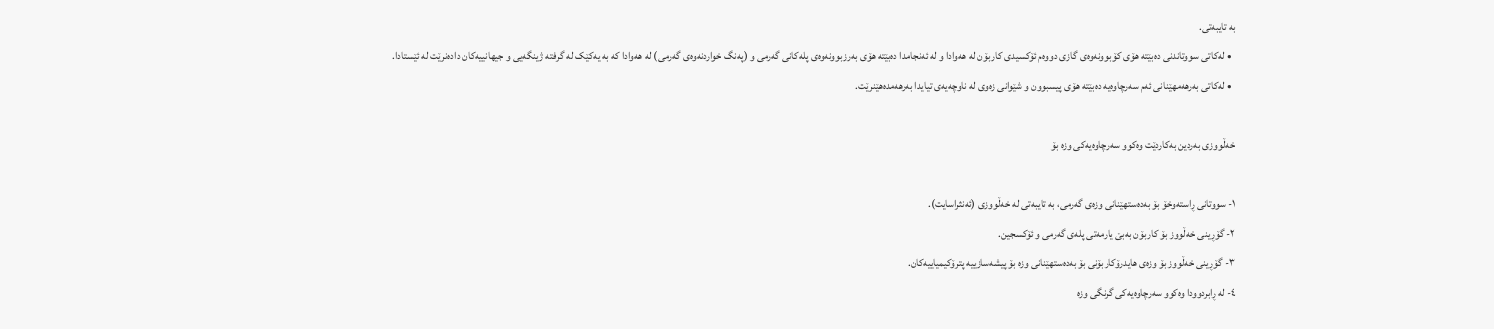بە تایبەتی.
  • لەکاتی سووتاندنی دەبێتە ھۆی کۆبوونەوەی گازی دووەم ئۆکسیدی کاربۆن لە ھەوادا و لە ئەنجامدا دەبێتە ھۆی بەرزبوونەوەی پلەکانی گەرمی و (پەنگ خواردنەوەی گەرمی) لە ھەوادا کە بە یەکێک لە گرفتە ژینگەیی و جیھانییەکان دادەنرێت لە ئێستادا.
  • لەکاتی بەرھەمھێنانی ئەم سەرچاوەیە دەبێتە ھۆی پیسبوون و شێوانی زەوی لە ناوچەیەی تیایدا بەرھەمدەھێنرێت.

خەڵووزی بەردین بەکاردێت وەکوو سەرچاوەیەکی وزە بۆ

١- سووتانی ڕاستەوخۆ بۆ بەدەستھێنانی وزەی گەرمی، بە تایبەتی لە خەڵووزی (ئەنثراسایت).
٢- گۆڕینی خەڵووز بۆ کاربۆن بەبێ یارمەتی پلەی گەرمی و ئۆکسجین.
٣- گۆڕینی خەڵووز بۆ وزەی ھایدرۆکاربۆنی بۆ بەدەستھێنانی وزە بۆ پیشەسازییە پترۆکیمیاییەکان.
٤- لە ڕابردوودا وەکوو سەرچاوەیەکی گرنگی وزە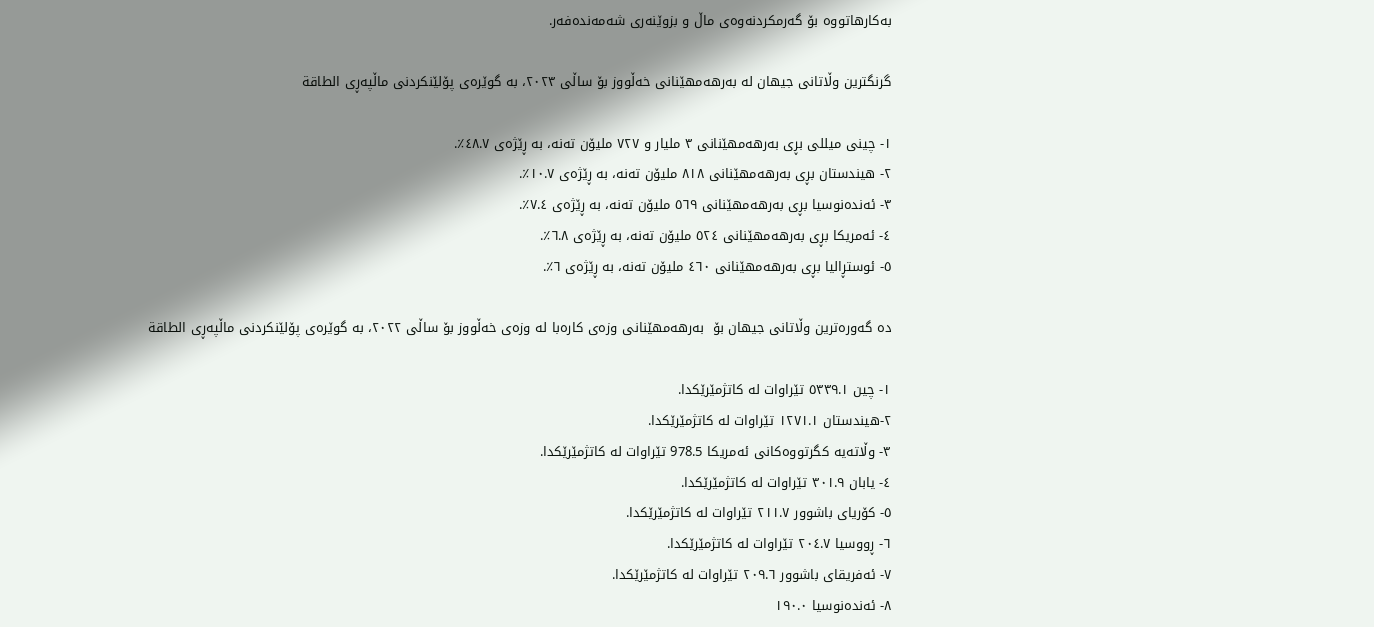بەکارھاتووە بۆ گەرمکردنەوەی ماڵ و بزوێنەری شەمەندەفەر.

گرنگترین وڵاتانی جیھان لە بەرھەمھێنانی خەڵووز بۆ ساڵی ٢٠٢٣، بە گوێرەی پۆلێنکردنی ماڵپەڕی الطاقة

١- چینی میللی بڕی بەرھەمھێنانی ٣ ملیار و ٧٢٧ ملیۆن تەنە، بە ڕێژەی ٤٨.٧٪.
٢- ھیندستان بڕی بەرھەمھێنانی ٨١٨ ملیۆن تەنە، بە ڕێژەی ١٠.٧٪.
٣- ئەندەنوسیا بڕی بەرھەمھێنانی ٥٦٩ ملیۆن تەنە، بە ڕێژەی ٧.٤٪.
٤- ئەمریکا بڕی بەرھەمھێنانی ٥٢٤ ملیۆن تەنە، بە ڕێژەی ٦.٨٪.
٥- ئوستڕالیا بڕی بەرھەمھێنانی ٤٦٠ ملیۆن تەنە، بە ڕێژەی ٦٪.

دە گەورەترین وڵاتانی جیھان بۆ  بەرھەمھێنانی وزەی کارەبا لە وزەی خەڵووز بۆ ساڵی ٢٠٢٢، بە گوێرەی پۆلێنکردنی ماڵپەڕی الطاقة

١- چین ٥٣٣٩.١ تێراوات لە کاتژمێرێکدا.
٢-هیندستان ١٢٧١.١ تێراوات لە کاتژمێرێکدا.
٣- وڵاتەیە کگرتووەکانی ئەمریکا 978.5 تێراوات لە کاتژمێرێکدا.
٤- یابان ٣٠١.٩ تێراوات لە کاتژمێرێکدا.
٥- کۆریای باشوور ٢١١.٧ تێراوات لە کاتژمێرێکدا.
٦- ڕووسیا ٢٠٤.٧ تێراوات لە کاتژمێرێکدا.
٧- ئەفریقای باشوور ٢٠٩.٦ تێراوات لە کاتژمێرێکدا.
٨- ئەندەنوسیا ١٩٠.٠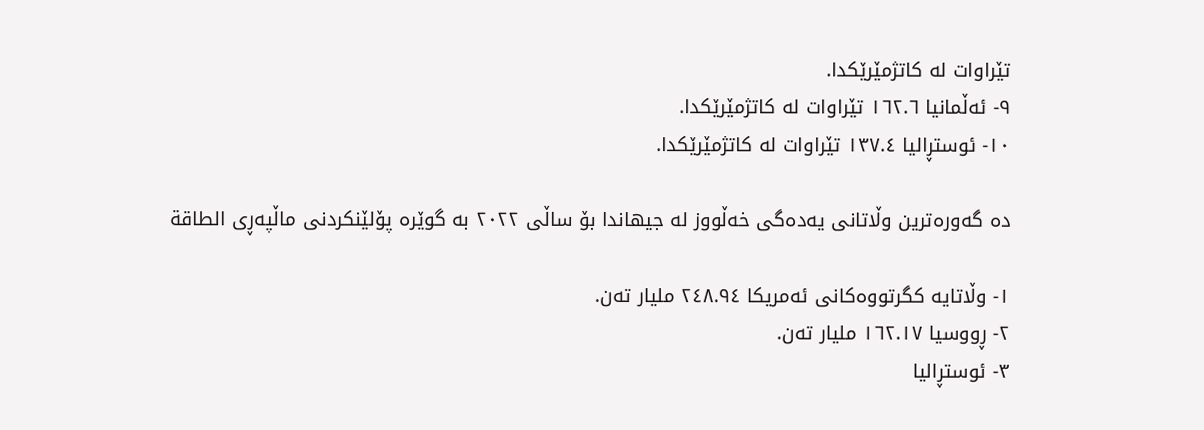تێراوات لە کاتژمێرێکدا.
٩- ئەڵمانیا ١٦٢.٦ تێراوات لە کاتژمێرێکدا.
١٠- ئوستڕالیا ١٣٧.٤ تێراوات لە کاتژمێرێکدا.

دە گەورەترین وڵاتانی یەدەگی خەڵووز لە جیھاندا بۆ ساڵی ٢٠٢٢ بە گوێرە پۆلێنکردنی ماڵپەڕی الطاقة

١- وڵاتایە کگرتووەکانی ئەمریکا ٢٤٨.٩٤ ملیار تەن.
٢- ڕووسیا ١٦٢.١٧ ملیار تەن.
٣- ئوستڕالیا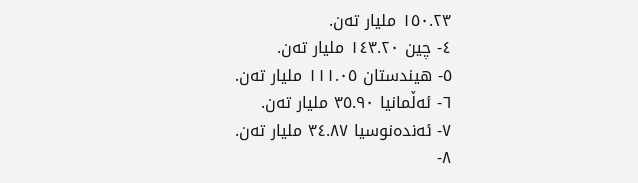١٥٠.٢٣ ملیار تەن.
٤- چین ١٤٣.٢٠ ملیار تەن.
٥- هیندستان ١١١.٠٥ ملیار تەن.
٦- ئەڵمانیا ٣٥.٩٠ ملیار تەن.
٧- ئەندەنوسیا ٣٤.٨٧ ملیار تەن.
٨-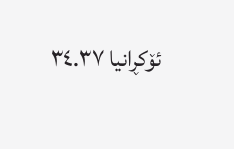ئۆکڕانیا ٣٤.٣٧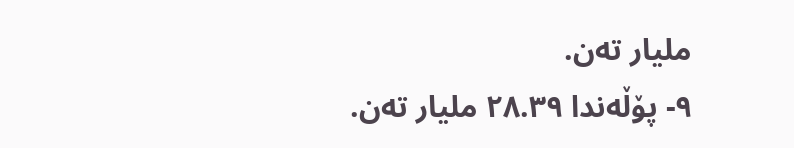ملیار تەن.
٩- پۆڵەندا ٢٨.٣٩ ملیار تەن.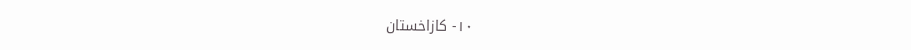١٠- کازاخستان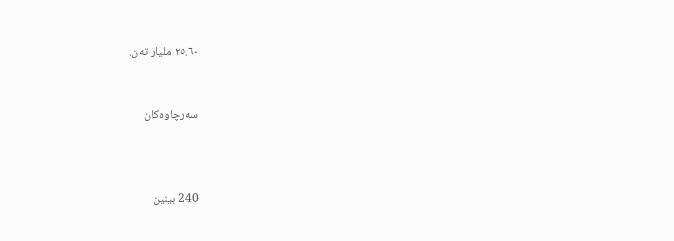٢٥.٦٠ ملیار تەن.


سەرچاوەکان



240 بینین